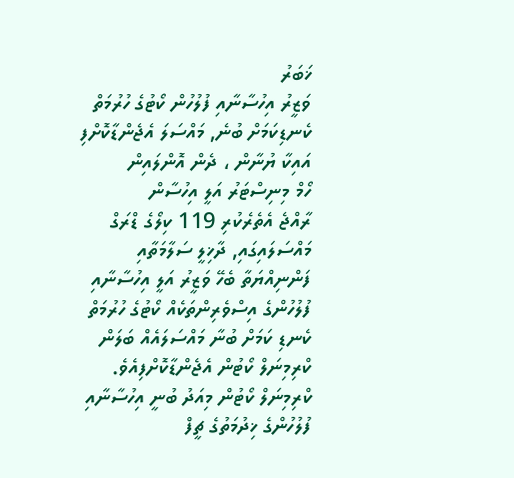ޚަބަރު
ވަޒީރު އިހުސާނާއި ފުލުހުން ކޯޓުގެ ހުރުމަތް ކެނޑިކަމަށް ބުނެ, މައްސަލަ އެޖެންޑާކޮށްފި
އައިކާ ޔުނާން ، ދެން އޮންލައިން
ހޯމް މިނިސްޓަރު އަލީ އިހުސާން
ރާއްޖެ އެތެރެކުރި 119 ކިލޯގެ ޑްރަގް މައްސަލައިގައި, ދާޚިލީ ސަލާމަތާއި ފަންނިއްޔަތާ ބެހޭ ވަޒީރު އަލީ އިހުސާނާއި ފުލުހުންގެ އިސްވެރިންތަކެއް ކޯޓުގެ ހުރުމަތް ކެނޑި ކަމަށް ބުނާ މައްސަލައެއް ބަލަން ކްރިމިނަލް ކޯޓުން އެޖެންޑާކޮށްފިއެވެ.
ކްރިމިނަލް ކޯޓުން މިއަދު ބުނީ އިހުސާނާއި ފުލުހުންގެ ޚިދުމަތުގެ ޗީފް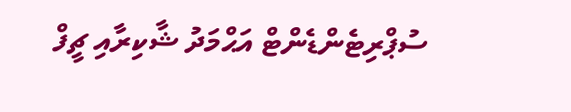ސުޕްރިޓެންޑެންޓް އަޙްމަދު ޝާކިރާއި ޗީފް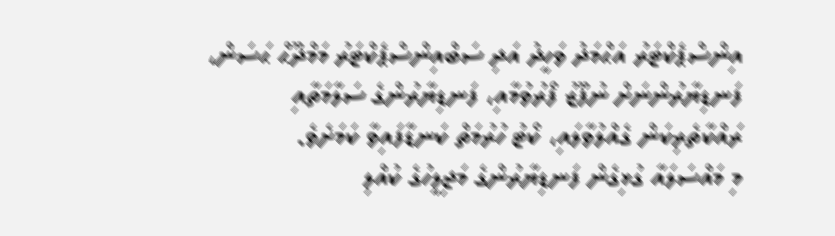އިންސްޕެކްޓަރު އަޙްމަދު ވަހީދު އަދި ސަބްއިންސްޕެކްޓަރު މަމްދޫޙް ޙަސަން، ފަނޑިޔާރުންނަށް ނުފޫޒު ފޯރުވުމާއި، ފަނޑިޔާރުންގެ ސަލާމަތާއި ރައްކާތެރިކަން ގެއްލުވާލައި، ކޯޓު ހުރުމަތް ކަނޑާފައިވާ ކަމަށެވެ.
މި މައްސަލައާ ގުޅިގެން ފަނޑިޔާރުންގެ މަޖިލީހުގެ ކުއްލި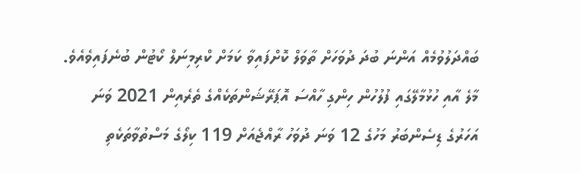ބައްދަލުވުމެއް އަންނަ ބުދަ ދުވަހަށް ތާވަލް ކޮށްފައިވާ ކަމަށް ކްރިމިނަލް ކޯޓުން ބުނެފައިވެއެވެ.
މާލެ އާއި ހުޅުމާލޭގައި ފުލުހުން ހިންގި ހާއްސަ އޮޕަރޭޝަންތަކެއްގެ ތެރެއިން 2021 ވަނަ އަހަރުގެ ޑިސެންބަރު މަހުގެ 12 ވަނަ ދުވަހު ރާއްޖެއަށް 119 ކިލޯގެ މަސްތުވާތަކެތި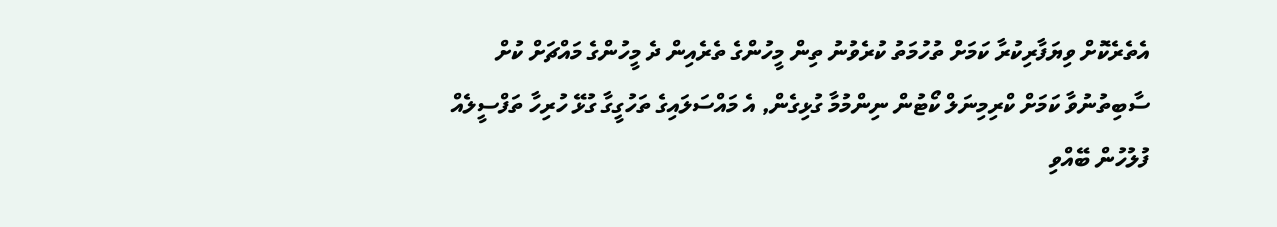އެތެރެކޮށް ވިޔަފާރިކުރާ ކަމަށް ތުހުމަތު ކުރެވުނު ތިން މީހުންގެ ތެރެއިން ދެ މީހުންގެ މައްޗަށް ކުށް ސާބިތުނުވާ ކަމަށް ކްރިމިނަލް ކޯޓުން ނިންމުމާ ގުޅިގެން, އެ މައްސަލައިގެ ތަހުގީގާ ގުޅޭ ހުރިހާ ތަފްސީލެއް ފުލުހުން ބޭއްވި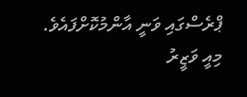ޕްރެސްގައި ވަނީ އާންމުކޮށްފައެވެ.
މިއީ ވަޒީރު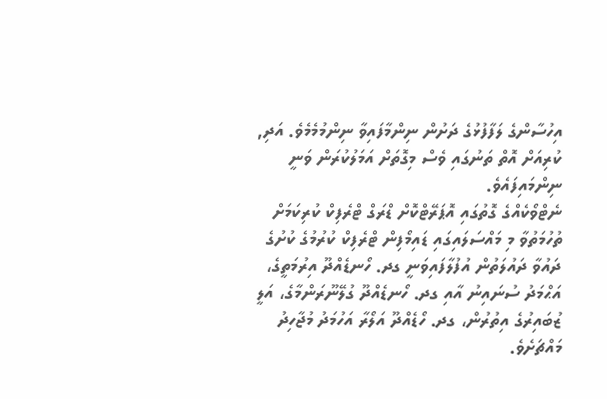އިހުސާންގެ ލަފާފުޅުގެ ދަށުން ނިންމާފައިވާ ނިންމުމެމެވެ. އަދި, ކުރިއަށް އޮތް ތަނުގައި ވެސް މިގޮތަށް އަމަލުކުރަން ވަނީ ނިންމައިފައެވެ.
ނެޓްވޯކެއްގެ ގޮތުގައި އޮޕަރޭޓްކޮށް ޑްރަގް ޓްރެފިކް ކުރިކަމަށް ތުހުމަތުވާ މި މައްސަލައިގައި ޑައިމޯފިން ޓްރެފިކް ކުރުމުގެ ކުށުގެ ދައުވާ ދައުލަތުން އުފުލާފައިވަނީ ގދ. ހޯނޑެއްދޫ އިރުމަތީގެ، އަޙްމަދު ސުނައިނު އާއި ގދ. ހޯނޑެއްދޫ ގުލޭނޫރަންމާގެ، އަލީ ޒުބައިރުގެ އިތުރުން، ގދ. ހޯޑެއްދޫ އަލޯރާ އަހުމަދު މުޖާހިދު މައްޗަށެވެ.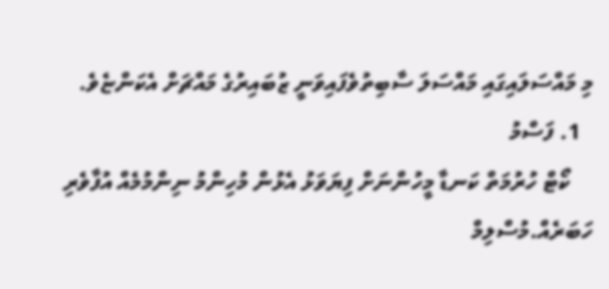މި މައްސަލައިގައި މައްސަލަ ސާބިތުވެފައިވަނީ ޒުބައިރުގެ މައްޗަށް އެކަންޏެވެ.
  1. ފަސްމު
    ކޯޓް ހުރުމަތް ކަނޑާ މީހުންނަށް ފިޔަވަޅު އެޅުން މުހިންމު ނިންމުމެއް އުފާވެރި ހަބަރެއް.މުސްލިމް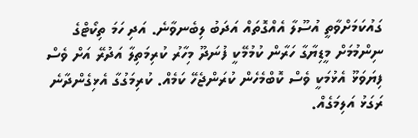ގައުކަމަށްވާތީ އުސޫލާ އެއްގޮތައް އަދަބު ލިބެނވާނެ. އަދި ހަމަ ތިކޯޓްގެ ނިންމުމަށް މީޑިޔާގާ ހަރާން ކުމުމޭކީ ފުނަދޫ މިހާރު ކުރިމަތިލާ އަދުރޭ އަށް ވެސް ފިޔަވަޅޫ އެޅުމަކީ ވެސް ކޮބްމެހެން ކުރަންޖެހޭ ކަމެއް. ކުރިމަގުގާ އެޅިގެންދާނެ ރަގަޅު އަލިމަގެއް.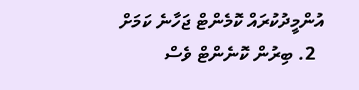އުންމީދުކުރައް ކޮމެންޓް ޖަހާނެ ކަމަށް
  2. ބިރުން ކޮނެންޓް ވެސް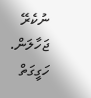ނުކެރޭ ޖަހާލަން. ހަގީގަތް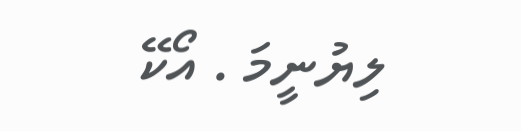ލިޔުނީމަ . އޯކޭ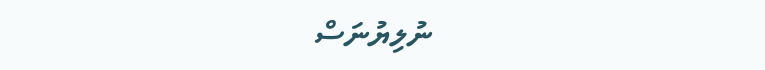ނުލިޔުނަސް